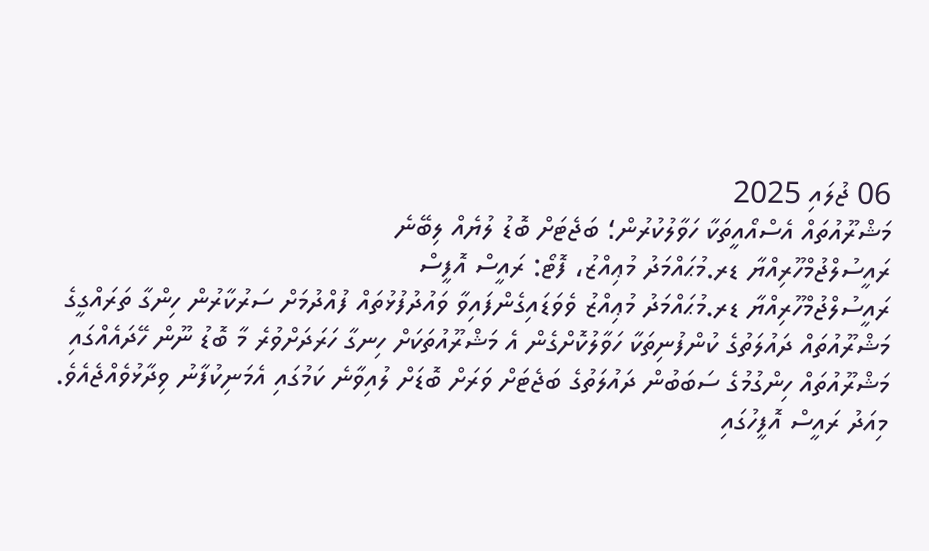06 ޖުލައި 2025
މަޝްރޫއުތައް އެސްއޯއީތަކާ ހަވާލުކުރުން؛ ބަޖެޓަށް ބޮޑު ލުޔެއް ލިބޭނެ
ރައީސުލްޖުމްހޫރިއްޔާ ޑރ.މުޙައްމަދު މުޢިއްޒު، ފޮޓޯ: ރައީސް އޮފީސް
ރައީސުލްޖުމްހޫރިއްޔާ ޑރ.މުޙައްމަދު މުޢިއްޒު ވެވަޑައިގެންފައިވާ ވައުދުފުޅުތައް ފުއްދުމަށް ސަރުކާރުން ހިންގާ ތަރައްގީގެ މަޝްރޫއުތައް ދައުލަތުގެ ކުންފުނިތަކާ ހަވާލުކޮށްގެން އެ މަޝްރޫއުތަކަށް ހިނގާ ހަރަދަށްވުރެ މާ ބޮޑު ނޫން ހޭދައެއްގައި މަޝްރޫއުތައް ހިންގުމުގެ ސަބަބުން ދައުލަތުގެ ބަޖެޓަށް ވަރަށް ބޮޑަށް ލުއިވާނެ ކަމުގައި އެމަނިކުފާނު ވިދާޅުވެއްޖެއެވެ.
މިއަދު ރައީސް އޮފީހުގައި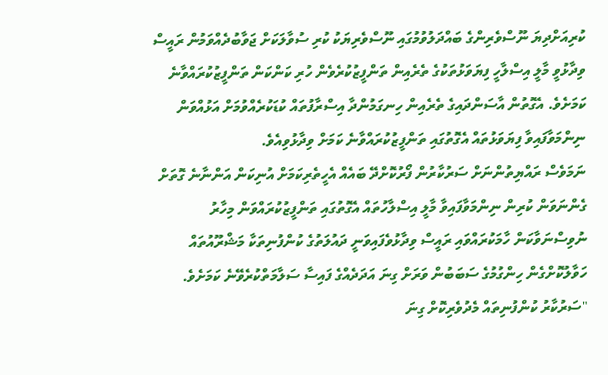ކުރިއަށްދިޔަ ނޫސްވެރިންގެ ބައްދަލުވުމުގައި ނޫސްވެރިޔަކު ކުރި ސުވާލަކަށް ޖަވާބުދެއްވަމުން ރައީސް ވިދާޅުވީ މާލީ އިސްލާހީ ފިޔަވަޅުތަކުގެ ތެރެއިން ތަންފީޒުކުރެވެން ހުރި ކަންކަން ތަންފީޒުކުރައްވާނެ ކަމަށެވެ. އެގޮތުން އާސަންދައިގެ ތެރެއިން ހިނގަމުންދާ އިސްރާފުތައް ކުޑަކުރެއްވުމަށް އަޅުއްވަން ނިންމަވާފައިވާ ފިޔަވަޅުތައް އެގޮތުގައި ތަންފީޒުކުރައްވާނެ ކަމަށް ވިދާޅުވިއެވެ.
ނަމަވެސް ރައްޔިތުންނަށް ސަރުކާރުން ފޯރުކޮށްދޭ ބައެއް އެހީތެރިކަމަށް އުނިކަން އަންނާނެ ގޮތަށް ގެންނަވަން ކުރިން ނިންމަވާފައިވާ މާލީ އިސްލާހުތައް އެގޮތުގައި ތަންފީޒުކުރައްވަން މިހާރު ނުވިސްނަވާކަން ހާމަކުރައްވައި ރައީސް ވިދާޅުވެފައިވަނީ ދައުލަތުގެ ކުންފުނިތަކާ މަޝްރޫއުތައް ހަވާލުކޮށްގެން ހިންގުމުގެ ސަބަބުން ވަރަށް ގިނަ އަދަދެއްގެ ފައިސާ ސަލާމަތްކުރެވޭނެ ކަމަށެވެ.
"ސަރުކާރު ކުންފުނިތައް މެދުވެރިކޮށް ގިނަ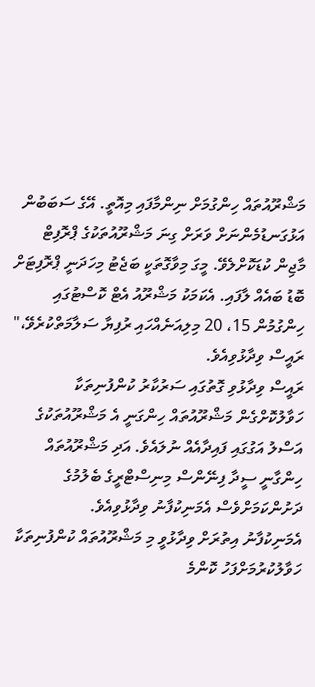މަޝްރޫއުތައް ހިންގުމަށް ނިންމާފައި މިއޮތީ. އޭގެ ސަބަބުން އަޅުގަނޑުމެންނަށް ވަރަށް ގިނަ މަޝްރޫއުތަކުގެ ޕްރޮފިޓް މާޖިން ކުޑަކޮށްލެވޭ. މީގަ މިވާގޮތަކީ ބަޖެޓު މިހަދަނީ ޕްރޮފިޓަށް ބޮޑު ބައެއް ލާފައި. އެކަމަކު މަޝްރޫއު އެޓް ކޮސްޓުގައި ހިންގުމުން 15، 20 މިލިއަނެއްހައި ރުފިޔާ ސަލާމަތްކުރެވޭ،" ރައީސް ވިދާޅުވިއެވެ.
ރައީސް ވިދާޅުވި ގޮތުގައި ސަރުކާރު ކުންފުނިތަކާ ހަވާލުކޮށްގެން މަޝްރޫއުތައް ހިންގަނީ އެ މަޝްރޫއުތަކުގެ އަސްލު އަގުގައި ފައިދާއެއް ނުލައެވެ. އަދި މަޝްރޫއުތައް ހިންގާނީ ސީދާ ފިނޭންސް މިނިސްޓްރީގެ ބެލުމުގެ ދަށުންކަމަށްވެސް އެމަނިކުފާނު ވިދާޅުވިއެވެ.
އެމަނިކުފާނު އިތުރަށް ވިދާޅުވީ މި މަޝްރޫއުތައް ކުންފުނިތަކާ ހަވާލުކުރުމަށްފަހު ކޮންމެ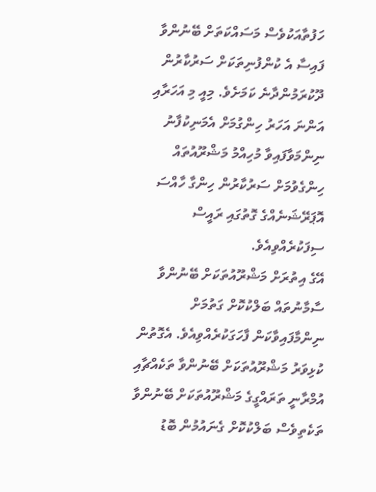ހަފުތާއަކުވެސް މަސައްކަތަށް ބޭނުންވާ ފައިސާ އެ ކުންފުނިތަކަށް ސަރުކާރުން ދޫކުރަމުންދާނެ ކަމަށެވެ. މިއީ މި އަހަރާއި އަންނަ އަހަރު ހިންގުމަށް އެމަނިކުފާނު ނިންމަވާފައިވާ މުހިއްމު މަޝްރޫއުތައް ހިންގެވުމަށް ސަރުކާރުން ހިންގާ ހާއްސަ އޮޕަރޭޝަނެއްގެ ގޮތުގައި ރައީސް ސިފަކުރެއްވިއެވެ.
އޭގެ އިތުރަށް މަޝްރޫއުތަކަށް ބޭނުންވާ ސާމާނުތައް ބަލްކުކޮށް ގަތުމަށް ނިންމާފައިވާކަން ފާހަގަކުރެއްވިއެވެ. އެގޮތުން ކުޅިވަރު މަޝްރޫއުތަކަށް ބޭނުންވާ ތަކެއްޗާއި އުމްރާނީ ތަރައްގީގެ މަޝްރޫއުތަކަށް ބޭނުންވާ ތަކެތިވެސް ބަލްކުކޮށް ގެނައުމުން ބޮޑު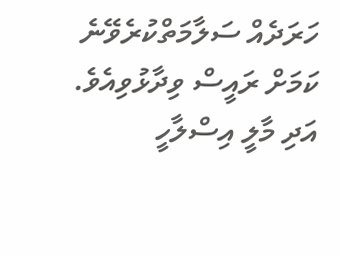ހަރަދެއް ސަލާމަތްކުރެވޭނެ ކަމަށް ރައީސް ވިދާޅުވިއެވެ.
އަދި މާލީ އިސްލާހީ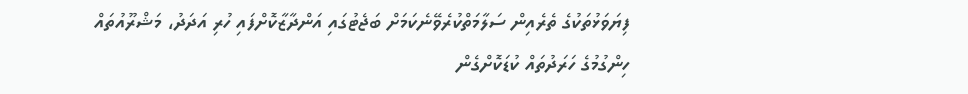ފިޔަވަޅުތަކުގެ ތެރެއިން ސަލާމަތްކުރެވޭނެކަމަށް ބަޖެޓުގައި އަންދާޒާކޮށްފައި ހުރި އަދަދު، މަޝްރޫއުތައް ހިންގުމުގެ ހަރަދުތައް ކުޑަކޮށްގެން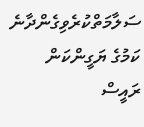ސަލާމަތްކުރެވިގެންދާނެ ކަމުގެ ޔަގީންކަން ރައީސް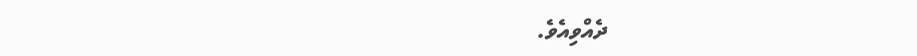ދެއްވިއެވެ.